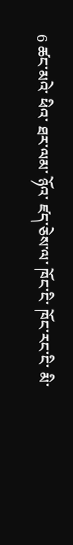6 ཚང་མའེ་ ཕིའ་ ཐར་ལམ་ ཉོའ་ ཛད་ཅེས་ལ་ ཁོང་ངི་ ཁོང་རང་ངི་ མི་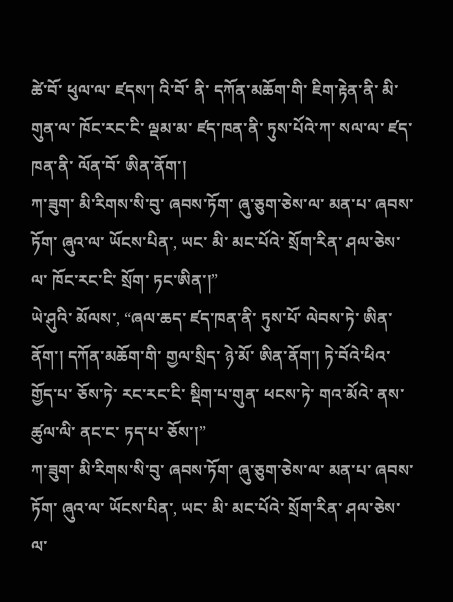ཚེ་བོ་ ཕུལ་ལ་ ཛདས་། འི་བོ་ ནི་ དཀོན་མཆོག་གི་ ཇིག་རྟེན་ནི་ མི་གུན་ལ་ ཁོང་རང་ངི་ ལྡམ་མ་ ཛད་ཁན་ནི་ ཏུས་པོའེ་ཀ་ སལ་ལ་ ཛད་ཁན་ནི་ ལོན་བོ་ ཨིན་ནོག་།
ཀ་ཟུག་ མི་རིགས་སི་བུ་ ཞབས་ཏོག་ ཞུ་ཅུག་ཅེས་ལ་ མན་པ་ ཞབས་ཏོག་ ཞུའ་ལ་ ཡོངས་པིན་, ཡང་ མི་ མང་པོའེ་ སྲོག་རིན་ ཤལ་ཅེས་ལ་ ཁོང་རང་ངི་ སྲོག་ ཏང་ཨིན་།”
ཡེ་ཤུའི་ མོལས་, “ཞལ་ཆད་ ཛད་ཁན་ནི་ ཏུས་པོ་ ལེབས་ཏེ་ ཨིན་ནོག་། དཀོན་མཆོག་གི་ གྱལ་སྲིད་ ཉེ་མོ་ ཨིན་ནོག་། ཏེ་བོའེ་ཕིའ་ གྱོད་པ་ ཅོས་ཏེ་ རང་རང་ངི་ སྡིག་པ་གུན་ ཕངས་ཏེ་ གའ་མོའེ་ ནས་ཚུལ་ལི་ ནང་ང་ ཏད་པ་ ཅོས་།”
ཀ་ཟུག་ མི་རིགས་སི་བུ་ ཞབས་ཏོག་ ཞུ་ཅུག་ཅེས་ལ་ མན་པ་ ཞབས་ཏོག་ ཞུའ་ལ་ ཡོངས་པིན་, ཡང་ མི་ མང་པོའེ་ སྲོག་རིན་ ཤལ་ཅེས་ལ་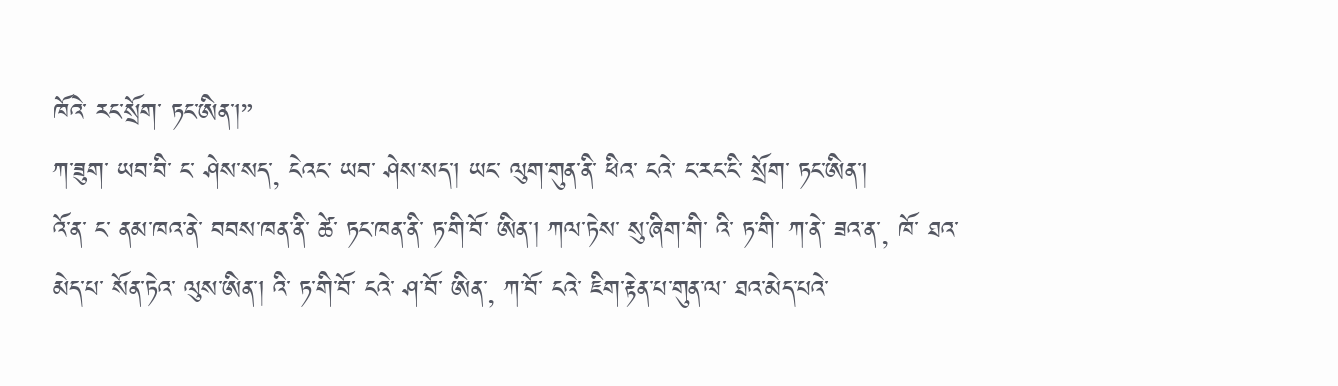ཁོའེ་ རང་སྲོག་ ཏང་ཨིན་།”
ཀ་ཟུག་ ཡབ་བི་ ང་ ཤེས་སད་, ངེའང་ ཡབ་ ཤེས་སད་། ཡང་ ལུག་གུན་ནི་ ཕིའ་ ངའེ་ ང་རང་ངི་ སྲོག་ ཏང་ཨིན་།
འོ་ན་ ང་ ནམ་ཁའ་ནེ་ བབས་ཁན་ནི་ ཚེ་ ཏང་ཁན་ནི་ ཏ་གི་བོ་ ཨིན་། ཀལ་ཏེས་ སུ་ཞིག་གི་ འི་ ཏ་གི་ ཀ་ནེ་ ཟའ་ན་, ཁོ་ ཐའ་མེད་པ་ སོན་ཏེའ་ ལུས་ཨིན་། འི་ ཏ་གི་བོ་ ངའེ་ ཤ་བོ་ ཨིན་, ཀ་བོ་ ངའེ་ ཇིག་རྟེན་པ་གུན་ལ་ ཐའ་མེད་པའེ་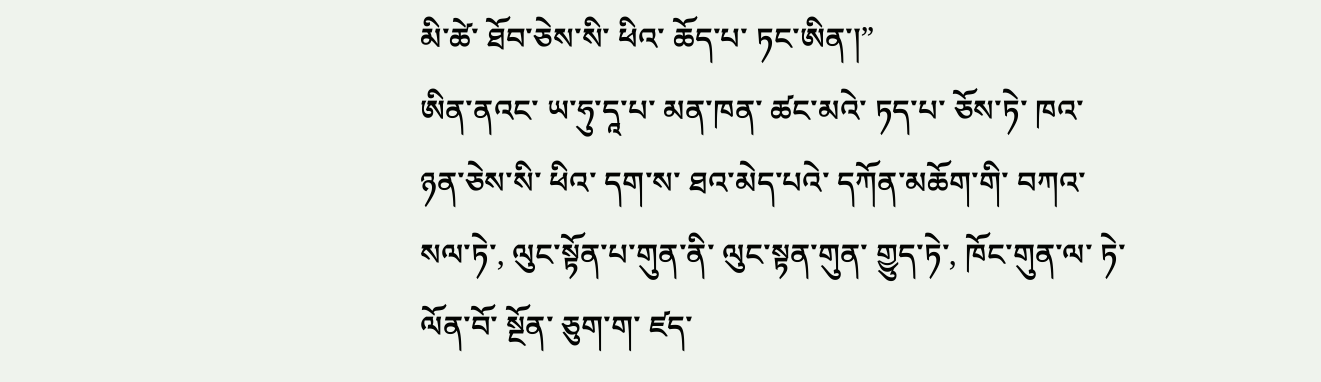མི་ཚེ་ ཐོབ་ཅེས་སི་ ཕིའ་ ཆོད་པ་ ཏང་ཨིན་།”
ཨིན་ནའང་ ཡ་ཧུ་དཱ་པ་ མན་ཁན་ ཚང་མའེ་ ཏད་པ་ ཅོས་ཏེ་ ཁའ་ཉན་ཅེས་སི་ ཕིའ་ དག་ས་ ཐའ་མེད་པའེ་ དཀོན་མཆོག་གི་ བཀའ་ སལ་ཏེ་, ལུང་སྟོན་པ་གུན་ནི་ ལུང་སྟན་གུན་ གྱུད་ཏེ་, ཁོང་གུན་ལ་ ཏེ་ ལོན་བོ་ སྔོན་ ཅུག་ག་ ཛད་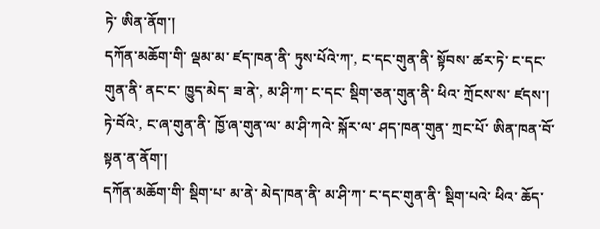ཏེ་ ཨིན་ནོག་།
དཀོན་མཆོག་གི་ ལྡམ་མ་ ཛད་ཁན་ནི་ ཏུས་པོའེ་ཀ་, ང་དང་གུན་ནི་ སྟོབས་ ཚར་ཏེ་ ང་དང་གུན་ནི་ ནང་ང་ ཁྱུད་མེད་ ཟ་ནེ་, མ་ཤི་ཀ་ ང་དང་ སྡིག་ཅན་གུན་ནི་ ཕིའ་ ཀྲོངས་ས་ ཛདས་།
ཏེ་བོའེ་, ང་ཞ་གུན་ནི་ ཁྱོ་ཞ་གུན་ལ་ མ་ཤི་ཀའེ་ སྐོར་ལ་ ཤད་ཁན་གུན་ ཀྲང་པོ་ ཨིན་ཁན་བོ་ སྟན་ན་ནོག་།
དཀོན་མཆོག་གི་ སྡིག་པ་ མ་ནེ་ མེད་ཁན་ནི་ མ་ཤི་ཀ་ ང་དང་གུན་ནི་ སྡིག་པའེ་ ཕིའ་ ཆོད་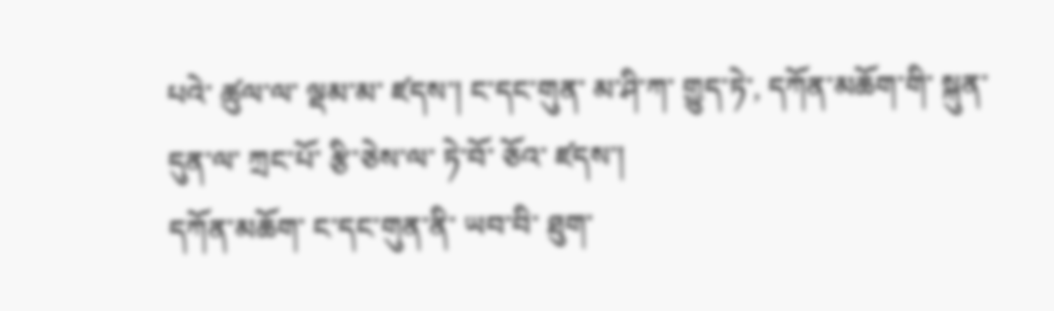པའེ་ ཚུལ་ལ་ ལྡམ་མ་ ཛདས་། ང་དང་གུན་ མ་ཤི་ཀ་ གྱུད་ཏེ་, དཀོན་མཆོག་གི་ སྐུན་དུན་ལ་ ཀྲང་པོ་ རྩི་ཅེས་ལ་ ཏེ་བོ་ ཅོའ་ ཛདས་།
དཀོན་མཆོག་ ང་དང་གུན་ནི་ ཡབ་བི་ ཐུག་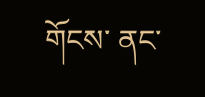གོངས་ ནང་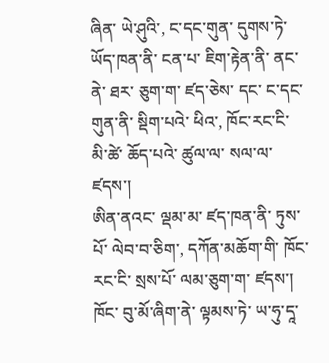ཞིན་ ཡེ་ཤུའི་, ང་དང་གུན་ དུགས་ཏེ་ ཡོད་ཁན་ནི་ ངན་པ་ ཇིག་རྟེན་ནི་ ནང་ནེ་ ཐར་ ཅུག་ག་ ཛད་ཅེས་ དང་ ང་དང་གུན་ནི་ སྡིག་པའེ་ ཕིའ་, ཁོང་རང་ངི་ མི་ཚེ་ ཆོད་པའེ་ ཚུལ་ལ་ སལ་ལ་ ཛདས་།
ཨིན་ནའང་ ལྡམ་མ་ ཛད་ཁན་ནི་ ཏུས་པོ་ ལེབ་བ་ཅིག་, དཀོན་མཆོག་གི་ ཁོང་རང་ངི་ སྲས་པོ་ ལམ་ཅུག་ག་ ཛདས་། ཁོང་ བུ་མོ་ཞིག་ནེ་ ལྟམས་ཏེ་ ཡ་ཧུ་དཱ་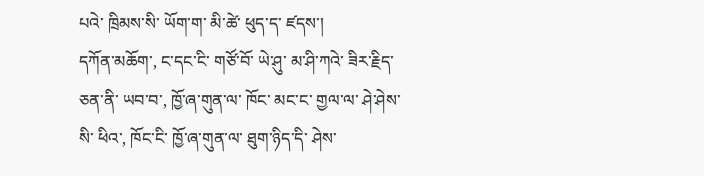པའེ་ ཁྲིམས་སི་ ཡོག་ག་ མི་ཚེ་ ཕུད་ད་ ཛདས་།
དཀོན་མཆོག་, ང་དང་ངི་ གཙོ་བོ་ ཡེ་ཤུ་ མ་ཤི་ཀའེ་ ཟིར་རྗིད་ཅན་ནི་ ཡབ་བ་, ཁྱོ་ཞ་གུན་ལ་ ཁོང་ མང་ང་ གྱལ་ལ་ ཤེ་ཤེས་སི་ ཕིའ་, ཁོང་ངི་ ཁྱོ་ཞ་གུན་ལ་ ཐུག་ཉིད་དི་ ཤེས་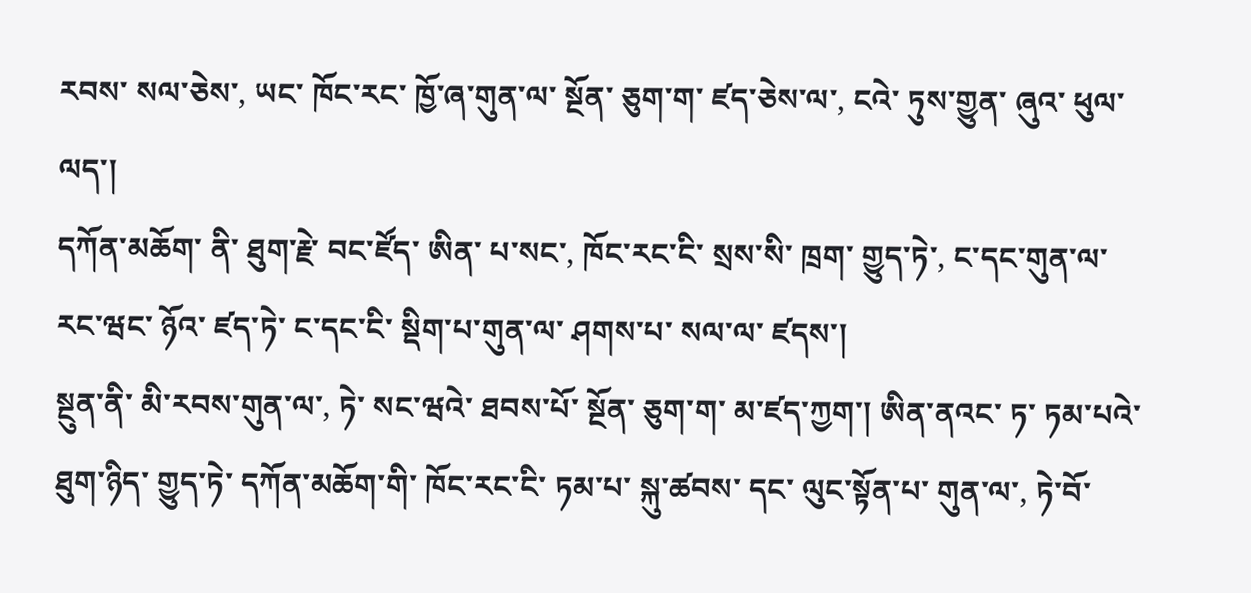རབས་ སལ་ཅེས་, ཡང་ ཁོང་རང་ ཁྱོ་ཞ་གུན་ལ་ སྔོན་ ཅུག་ག་ ཛད་ཅེས་ལ་, ངའེ་ ཏུས་གྱུན་ ཞུའ་ ཕུལ་ལད་།
དཀོན་མཆོག་ ནི་ ཐུག་རྗེ་ བང་ཛོད་ ཨིན་ པ་སང་, ཁོང་རང་ངི་ སྲས་སི་ ཁྲག་ གྱུད་ཏེ་, ང་དང་གུན་ལ་ རང་ཝང་ ཉོའ་ ཛད་ཏེ་ ང་དང་ངི་ སྡིག་པ་གུན་ལ་ ཤགས་པ་ སལ་ལ་ ཛདས་།
སྔུན་ནི་ མི་རབས་གུན་ལ་, ཏེ་ སང་ཝའེ་ ཐབས་པོ་ སྔོན་ ཅུག་ག་ མ་ཛད་ཀྱག་། ཨིན་ནའང་ ཏ་ ཏམ་པའེ་ ཐུག་ཉིད་ གྱུད་ཏེ་ དཀོན་མཆོག་གི་ ཁོང་རང་ངི་ ཏམ་པ་ སྐུ་ཚབས་ དང་ ལུང་སྟོན་པ་ གུན་ལ་, ཏེ་བོ་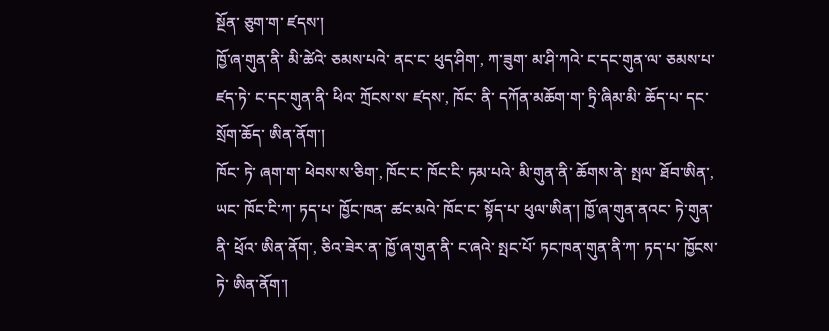སྔོན་ ཅུག་ག་ ཛདས་།
ཁྱོ་ཞ་གུན་ནི་ མི་ཚེའེ་ ཅམས་པའེ་ ནང་ང་ ཕུད་ཤིག་, ཀ་ཟུག་ མ་ཤི་ཀའེ་ ང་དང་གུན་ལ་ ཅམས་པ་ ཛད་ཏེ་ ང་དང་གུན་ནི་ ཕིའ་ ཀྲོངས་ས་ ཛདས་, ཁོང་ ནི་ དཀོན་མཆོག་ག་ ཏྲི་ཞིམ་མི་ ཆོད་པ་ དང་ སྲོག་ཆོད་ ཨིན་ནོག་།
ཁོང་ ཏེ་ ཞག་ག་ ཕེབས་ས་ཅིག་, ཁོང་ང་ ཁོང་ངི་ ཏམ་པའེ་ མི་གུན་ནི་ ཆོགས་ནེ་ སྤལ་ ཐོབ་ཨིན་, ཡང་ ཁོང་ངི་ཀ་ ཏད་པ་ ཁྱོང་ཁན་ ཚང་མའེ་ ཁོང་ང་ སྟོད་པ་ ཕུལ་ཨིན་། ཁྱོ་ཞ་གུན་ནའང་ ཏེ་གུན་ནི་ ཕྲོའ་ ཨིན་ནོག་, ཅིའ་ཟེར་ན་ ཁྱོ་ཞ་གུན་ནི་ ང་ཞའེ་ སྤང་པོ་ ཏང་ཁན་གུན་ནི་ཀ་ ཏད་པ་ ཁྱོངས་ཏེ་ ཨིན་ནོག་།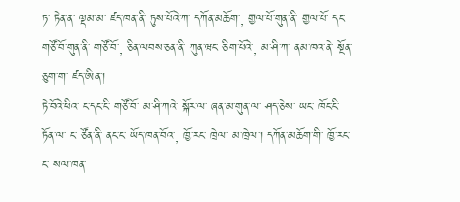ཏ་ ཏེན་ན་ ལྡམ་མ་ ཛད་ཁན་ནི་ ཏུས་པོའེ་ཀ་ དཀོན་མཆོག་, གྱལ་པོ་གུན་ནི་ གྱལ་པོ་ དང་ གཙོ་བོ་གུན་ནི་ གཙོ་བོ་, ཅིན་ལབས་ཅན་ནི་ ཀུན་ཝང་ ཅིག་པོའེ་, མ་ཤི་ཀ་ ནམ་ཁའ་ནེ་ སྔོན་ ཅུག་ག་ ཛད་ཨིན་།
ཏེ་བོའེ་ཕིའ་ ང་དང་ངི་ གཙོ་བོ་ མ་ཤི་ཀའེ་ སྐོར་ལ་ ཞན་མ་གུན་ལ་ ཤད་ཅེས་ ཡང་ ཁོང་ངི་ ཏོན་ལ་ ང་ ཙོན་ནི་ ནང་ང་ ཡོད་ཁན་བོའ་, ཁྱོ་རང་ ཁྲེལ་ མ་ཁྲེལ་། དཀོན་མཆོག་གི་ ཁྱོ་རང་ང་ སལ་ཁན་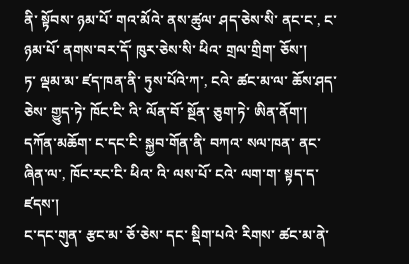ནི་ སྟོབས་ ཉམ་པོ་ གའ་མོའེ་ ནས་ཚུལ་ ཤད་ཅེས་སི་ ནང་ང་, ང་ ཉམ་པོ་ ནགས་བར་དོ་ ཁུར་ཅེས་སི་ ཕིའ་ གྲལ་གྲིག་ ཅོས་།
ཏ་ ལྡམ་མ་ ཛད་ཁན་ནི་ ཏུས་པོའེ་ཀ་, ངའེ་ ཚང་མ་ལ་ ཆོས་ཤད་ཅེས་ གྱུད་ཏེ་ ཁོང་ངི་ འི་ ལོན་བོ་ སྔོན་ ཅུག་ཏེ་ ཨིན་ནོག་། དཀོན་མཆོག་ ང་དང་ངི་ སྐྱབ་གོན་ནི་ བཀའ་ སལ་ཁན་ ནང་ཞིན་ལ་, ཁོང་རང་ངི་ ཕིའ་ འི་ ལས་པོ་ ངའེ་ ལག་ག་ སྟད་ད་ ཛདས་།
ང་དང་གུན་ རྩང་མ་ ཅོ་ཅེས་ དང་ སྡིག་པའེ་ རིགས་ ཚང་མ་ནེ་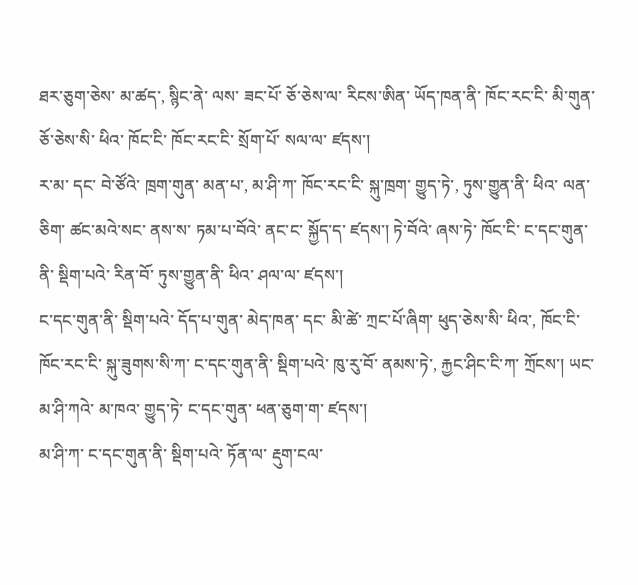ཐར་ཅུག་ཅེས་ མ་ཚད་, སྙིང་ནེ་ ལས་ ཟང་པོ་ ཅོ་ཅེས་ལ་ རིངས་ཨིན་ ཡོད་ཁན་ནི་ ཁོང་རང་ངི་ མི་གུན་ ཅོ་ཅེས་སི་ ཕིའ་ ཁོང་ངི་ ཁོང་རང་ངི་ སྲོག་པོ་ སལ་ལ་ ཛདས་།
ར་མ་ དང་ བེ་ཙོའེ་ ཁྲག་གུན་ མན་པ་, མ་ཤི་ཀ་ ཁོང་རང་ངི་ སྐུ་ཁྲག་ གྱུད་ཏེ་, ཏུས་གྱུན་ནི་ ཕིའ་ ལན་ཅིག་ ཚང་མའེ་སང་ ནས་ས་ ཏམ་པ་བོའེ་ ནང་ང་ སྐྱོད་ད་ ཛདས་། ཏེ་བོའེ་ ཞས་ཏེ་ ཁོང་ངི་ ང་དང་གུན་ནི་ སྡིག་པའེ་ རིན་བོ་ ཏུས་གྱུན་ནི་ ཕིའ་ ཤལ་ལ་ ཛདས་།
ང་དང་གུན་ནི་ སྡིག་པའེ་ དོད་པ་གུན་ མེད་ཁན་ དང་ མི་ཚེ་ ཀྲང་པོ་ཞིག་ ཕུད་ཅེས་སི་ ཕིའ་, ཁོང་ངི་ ཁོང་རང་ངི་ སྐུ་ཟུགས་སི་ཀ་ ང་དང་གུན་ནི་ སྡིག་པའེ་ ཁུ་རུ་བོ་ ནམས་ཏེ་, རྐྱང་ཤིང་ངི་ཀ་ ཀྲོངས་། ཡང་ མ་ཤི་ཀའེ་ མ་ཁའ་ གྱུད་ཏེ་ ང་དང་གུན་ ཕན་ཅུག་ག་ ཛདས་།
མ་ཤི་ཀ་ ང་དང་གུན་ནི་ སྡིག་པའེ་ ཏོན་ལ་ རྡུག་ངལ་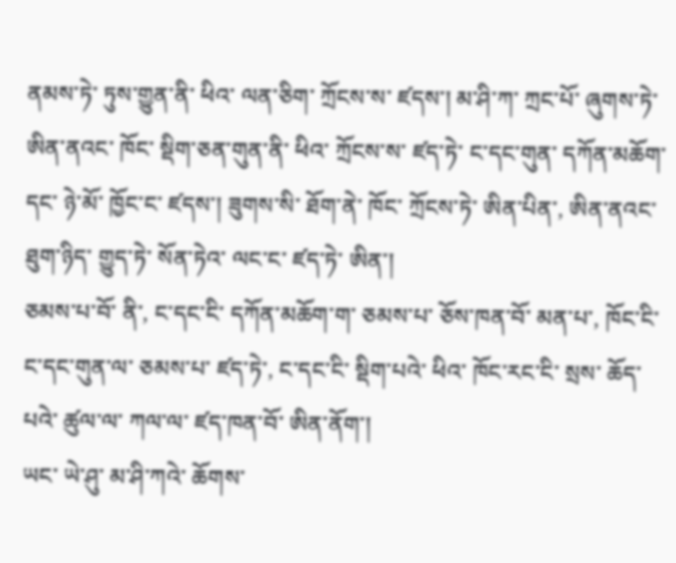ནམས་ཏེ་ ཏུས་གྱུན་ནི་ ཕིའ་ ལན་ཅིག་ ཀྲོངས་ས་ ཛདས་། མ་ཤི་ཀ་ ཀྲང་པོ་ ཞུགས་ཏེ་ ཨིན་ནའང་ ཁོང་ སྡིག་ཅན་གུན་ནི་ ཕིའ་ ཀྲོངས་ས་ ཛད་ཏེ་ ང་དང་གུན་ དཀོན་མཆོག་ དང་ ཉེ་མོ་ ཁྱོང་ང་ ཛདས་། ཟུགས་སི་ ཐོག་ནེ་ ཁོང་ ཀྲོངས་ཏེ་ ཨིན་པིན་, ཨིན་ནའང་ ཐུག་ཉིད་ གྱུད་ཏེ་ སོན་ཏེའ་ ལང་ང་ ཛད་ཏེ་ ཨིན་།
ཅམས་པ་བོ་ ནི་, ང་དང་ངི་ དཀོན་མཆོག་ག་ ཅམས་པ་ ཅོས་ཁན་བོ་ མན་པ་, ཁོང་ངི་ ང་དང་གུན་ལ་ ཅམས་པ་ ཛད་ཏེ་, ང་དང་ངི་ སྡིག་པའེ་ ཕིའ་ ཁོང་རང་ངི་ སྲས་ ཆོད་པའེ་ ཚུལ་ལ་ ཀལ་ལ་ ཛད་ཁན་བོ་ ཨིན་ནོག་།
ཡང་ ཡེ་ཤུ་ མ་ཤི་ཀའེ་ ཆོགས་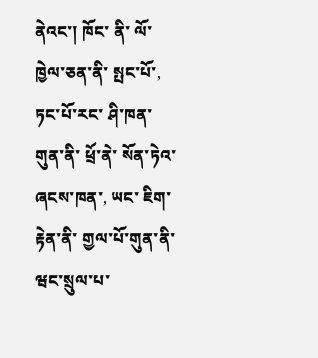ནེའང་། ཁོང་ ནི་ ལོ་ཁྱེལ་ཅན་ནི་ སྤང་པོ་, ཏང་པོ་རང་ ཤི་ཁན་གུན་ནི་ ཕྲོ་ནེ་ སོན་ཏེའ་ ཞངས་ཁན་, ཡང་ ཇིག་རྟེན་ནི་ གྱལ་པོ་གུན་ནི་ ཝང་སྲུལ་པ་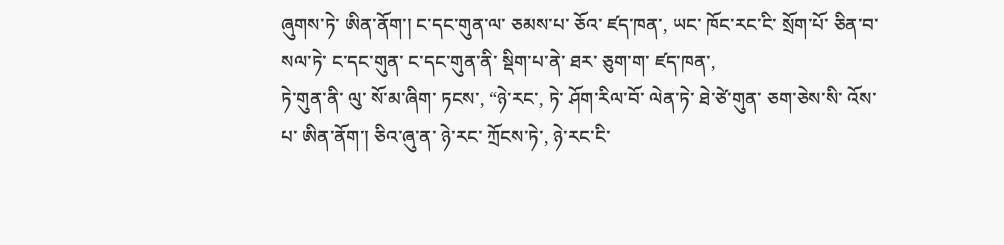ཞུགས་ཏེ་ ཨིན་ནོག་། ང་དང་གུན་ལ་ ཅམས་པ་ ཅོའ་ ཛད་ཁན་, ཡང་ ཁོང་རང་ངི་ སྲོག་པོ་ ཅིན་བ་ སལ་ཏེ་ ང་དང་གུན་ ང་དང་གུན་ནི་ སྡིག་པ་ནེ་ ཐར་ ཅུག་ག་ ཛད་ཁན་,
ཏེ་གུན་ནི་ ལུ་ སོ་མ་ཞིག་ ཏངས་, “ཉེ་རང་, ཏེ་ ཤོག་རིལ་བོ་ ལེན་ཏེ་ ཐེ་ཙེ་གུན་ ཅག་ཅེས་སི་ འོས་པ་ ཨིན་ནོག་། ཅིའ་ཞུ་ན་ ཉེ་རང་ ཀྲོངས་ཏེ་, ཉེ་རང་ངི་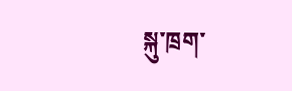སྐུ་ཁྲག་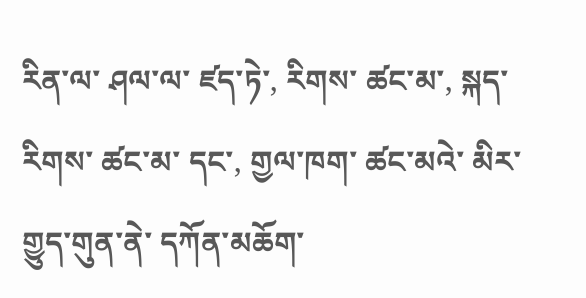རིན་ལ་ ཤལ་ལ་ ཛད་ཏེ་, རིགས་ ཚང་མ་, སྐད་རིགས་ ཚང་མ་ དང་, གྱལ་ཁག་ ཚང་མའེ་ མིར་གྱུད་གུན་ནེ་ དཀོན་མཆོག་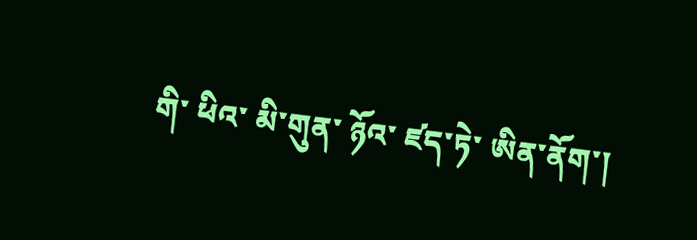གི་ ཕིའ་ མི་གུན་ ཉོའ་ ཛད་ཏེ་ ཨིན་ནོག་།